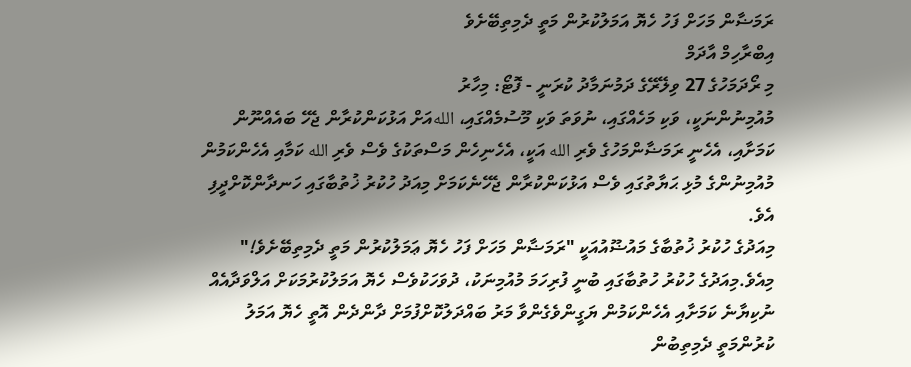ރަމަޟާން މަހަށް ފަހު ހެޔޮ އަމަލުކުރުން މަތީ ދެމިތިބޭށެވެ
އިބްރާހިމް އާދަމް
މި ރޯދަމަހުގެ 27 ވިލޭރޭގެ ދަމުނަމާދު ކުރަނީ - ފޮޓޯ: މިހާރު
މުއުމިނުންނަކީ، ވަކި މަހެއްގައި، ނުވަތަ ވަކި މޫސުމެއްގައި، اللهއަށް އަޅުކަންކުރާން ޖެހޭ ބައެއްނޫން ކަމަށާއި، އެހެނީ ރަމަޟާންމަހުގެ ވެރި الله އަކީ، އެހެނިހެން މަސްތަކުގެ ވެސް ވެރި الله ކަމާއި އެހެންކަމުން މުއުމިނުންގެ މުޅި ޙަޔާތުގައި ވެސް އަޅުކަންކުރާން ޖެހޭނެކަމަށް މިއަދު ހުކުރު ޚުތުބާގައި ހަނދާންކޮށްދީފި އެވެ.
މިއަދުގެ ހުކުރު ޚުތުބާގެ މައުޟޫއުއަކީ "ރަމަޟާން މަހަށް ފަހު ހެޔޮ ޢަމަލުކުރުން މަތީ ދެމިތިބޭށެވެ!" މިއެވެ.މިއަދުގެ ހުކުރު ހުތުބާގައި ބުނީ ފުރިހަމަ މުއުމިނަކު، ދުވަހަކުވެސް ހެޔޮ އަމަލުކުރުމަކަށް އަލްވަދާއެއް ނުކިޔާނެ ކަމަށާއި އެހެންކަމުން ޔަގީންވެގެންވާ މަރު ބައްދަލުކޮށްފުމަށް ދާންދެން އޮތީ ހެޔޮ އަމަލު ކުރުންމަތީ ދެމިތިބުން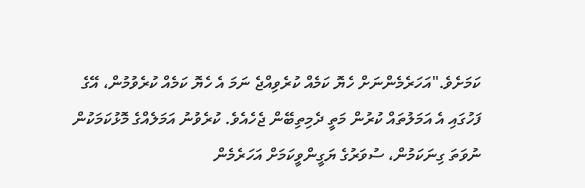ކަމަށެވެ."އަހަރެމެންނަށް ހެޔޮ ކަމެއް ކުރެވިއްޖެ ނަމަ އެ ހެޔޮ ކަމެއް ކުރެވުމުން، އޭގެ ފަހުގައި އެ އަމަލުތައް ކުރުން މަތީ ދެމިތިބޭން ޖެހެއެވެ. ކުރެވުނު އަމަލެއްގެ މޮޅުކަމަކުން ނުވަތަ ގިނަކަމުން، ސުވަރުގެ ޔަގީންވީކަމަށް އަހަރެމެން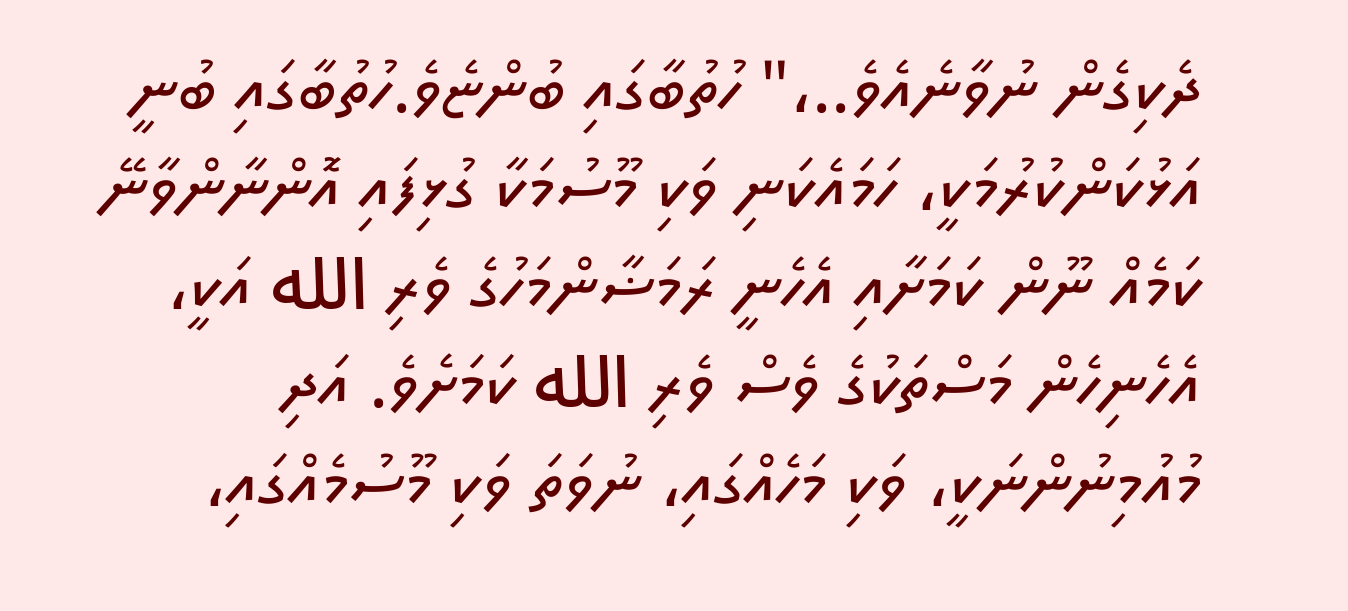ދެކިގެން ނުވާނެއެވެ..،" ހުތުބާގައި ބުންޏެވެ.ހުތުބާގައި ބުނީ އަޅުކަންކުރުމަކީ، ހަމައެކަނި ވަކި މޫސުމަކާ ގުޅިފައި އޮންނާންވާނޭ ކަމެއް ނޫން ކަމަށާއި އެހެނީ ރަމަޟާންމަހުގެ ވެރި الله އަކީ، އެހެނިހެން މަސްތަކުގެ ވެސް ވެރި الله ކަމަށެވެ. އަދި މުއުމިނުންނަކީ، ވަކި މަހެއްގައި، ނުވަތަ ވަކި މޫސުމެއްގައި،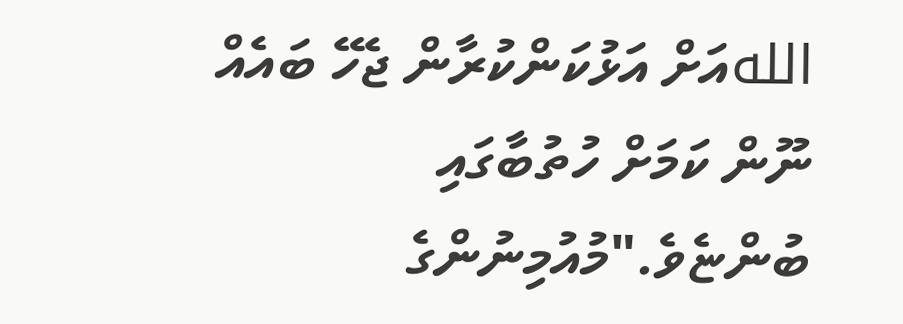اللهއަށް އަޅުކަންކުރާން ޖެހޭ ބައެއް ނޫން ކަމަށް ހުތުބާގައި ބުންޏެވެ."މުއުމިނުންގެ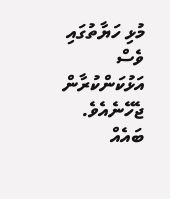މުޅި ހަޔާތުގައި ވެސް އަޅުކަންކުރާން ޖެހޭނެއެވެ. ބައެއް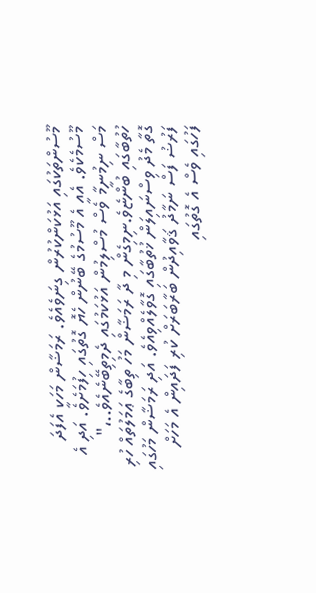މޫސުންތަކުގައި އަޅުކަންކުރުން ގިނަވެއެވެ. ރަމަޟާން މަހަކީ އެފަދަ މޫސުމެކެވެ. އެއީ އެ މޫސުމުގެ ބޭނުން ހެޔޮ ގޮތުގައި ހިފުމަށެވެ. އަދި އެ މަސް ނިމުނީމާ ވެސް މުސްލިމުން އަޅުކަމުގައި ދެމިތިބޭނެއެވެ..،" ހުތުބާގައި ބުންޏެވެ.ނިމިގެން މި ދާ ރަމަޟާން މަހު ތިބާގެ ޢަމަލުތައް ހުރި ގޮތާ މެދު ވިސްނައިލަން ޚުތުބާގައި ގޮވާލެއްވިއެވެ. އަދި ރަމަޟާން މަހުގައި ފަރުޟު ފަސް ނަމާދު ޤަވާއިދުން ބަރާބަރަށް ކުރި ފަދައިން އެ މަހަށް ފަހުގައި ވެސް އެ ގޮތުގައި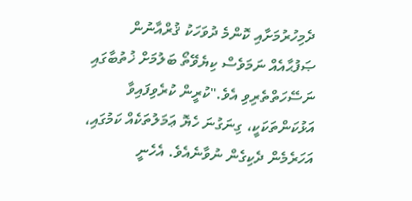ދެމިހުރުމަށާއި ކޮންމެ ދުވަހަކު ޤުރްއާނުން ޞަފުޙާއެއް ނަމަވެސް ކިޔެވޭތޯ ބަލުމަށް ޚުތުބާގައި ނަސޭހަތްތެރިވި އެވެ."ކުރީން ކުރެވިފައިވާ އަޅުކަންތަކަކީ، ގިނަގުނަ ހެޔޮ ޢަމަލުތަކެއް ކަމުގައި، އަހަރެމެން ދެކިގެން ނުވާނެއެވެ. އެހެނީ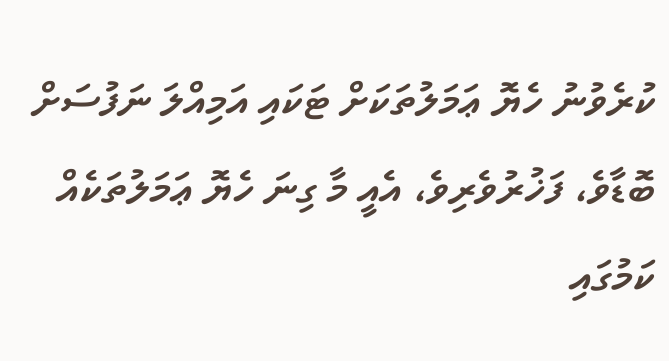ކުރެވުނު ހެޔޮ ޢަމަލުތަކަށް ޓަކައި އަމިއްލަ ނަފުސަށް ބޮޑާވެ، ފަޚުރުވެރިވެ، އެއީ މާ ގިނަ ހެޔޮ ޢަމަލުތަކެއް ކަމުގައި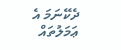ދެކޭނަމަ އެ ޢަމަލުތައް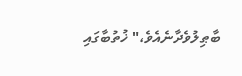ބާޠިލުވެދާނެއެވެ،" ޚުތުބާގައި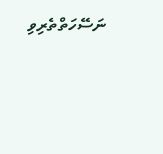ނަސޭހަތްތެރިވި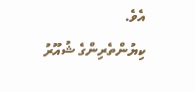އެވެ.
ކިޔުންތެރިންގެ ޝުއޫރު